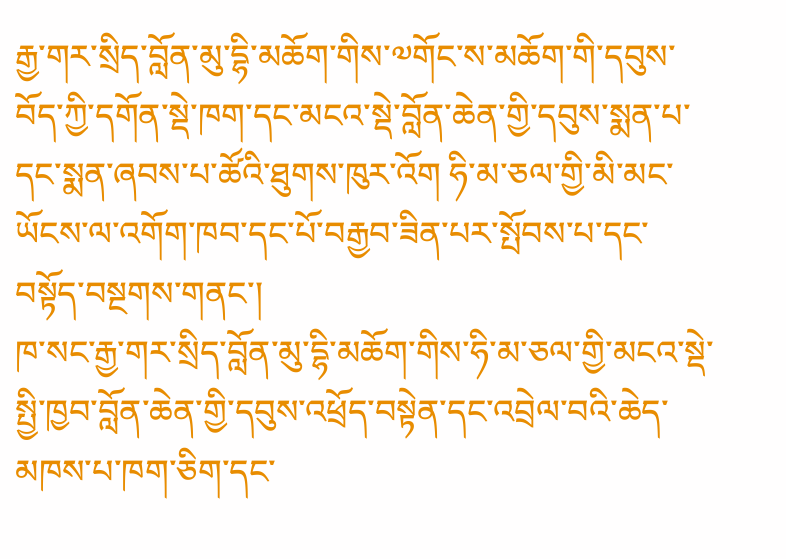རྒྱ་གར་སྲིད་བློན་མུ་དྷི་མཆོག་གིས་༧གོང་ས་མཆོག་གི་དབུས་བོད་ཀྱི་དགོན་སྡེ་ཁག་དང་མངའ་སྡེ་བློན་ཆེན་གྱི་དབུས་སྨན་པ་དང་སྨན་ཞབས་པ་ཚོའི་ཐུགས་ཁུར་འོག ཧི་མ་ཅལ་གྱི་མི་མང་ཡོངས་ལ་འགོག་ཁབ་དང་པོ་བརྒྱབ་ཟིན་པར་སྤོབས་པ་དང་བསྟོད་བསྔགས་གནང་།
ཁ་སང་རྒྱ་གར་སྲིད་བློན་མུ་དྷི་མཆོག་གིས་ཧི་མ་ཅལ་གྱི་མངའ་སྡེ་སྤྱི་ཁྱབ་བློན་ཆེན་གྱི་དབུས་འཕྲོད་བསྟེན་དང་འབྲེལ་བའི་ཆེད་མཁས་པ་ཁག་ཅིག་དང་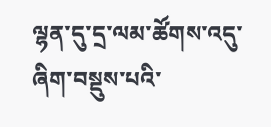ལྷན་དུ་དྲ་ལམ་ཚོགས་འདུ་ཞིག་བསྡུས་པའི་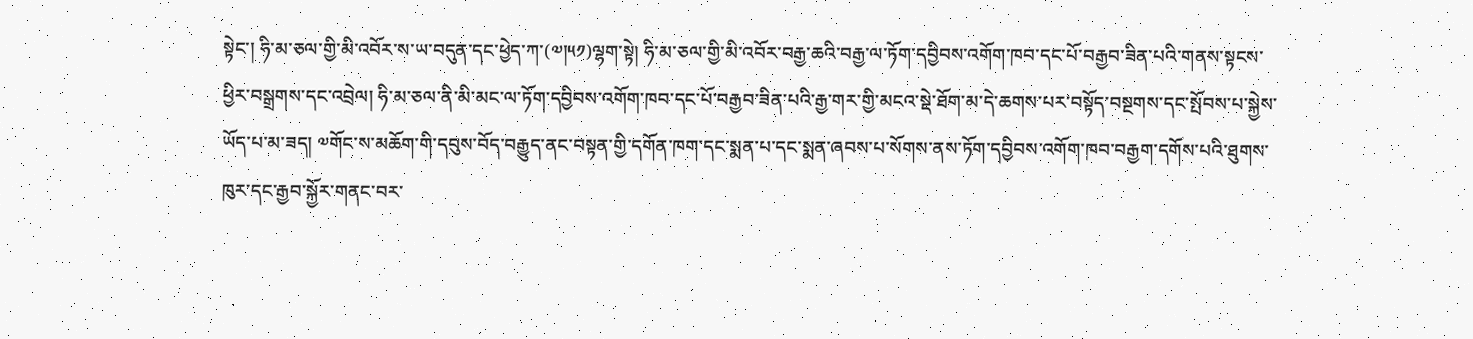སྟེང་། ཧི་མ་ཅལ་གྱི་མི་འབོར་ས་ཡ་བདུན་དང་ཕྱེད་ཀ་(༧།༥༡)ལྷག་སྟེ། ཧི་མ་ཅལ་གྱི་མི་འབོར་བརྒྱ་ཆའི་བརྒྱ་ལ་ཏོག་དབྱིབས་འགོག་ཁབ་དང་པོ་བརྒྱབ་ཟིན་པའི་གནས་སྟངས་ཕྱིར་བསྒྲགས་དང་འབྲེལ། ཧི་མ་ཅལ་ནི་མི་མང་ལ་ཏོག་དབྱིབས་འགོག་ཁབ་དང་པོ་བརྒྱབ་ཟིན་པའི་རྒྱ་གར་གྱི་མངའ་སྡེ་ཐོག་མ་དེ་ཆགས་པར་བསྟོད་བསྔགས་དང་སྤོབས་པ་སྐྱེས་ཡོད་པ་མ་ཟད། ༧གོང་ས་མཆོག་གི་དབུས་བོད་བརྒྱུད་ནང་བསྟན་གྱི་དགོན་ཁག་དང་སྨན་པ་དང་སྨན་ཞབས་པ་སོགས་ནས་ཏོག་དབྱིབས་འགོག་ཁབ་བརྒྱག་དགོས་པའི་ཐུགས་ཁུར་དང་རྒྱབ་སྐྱོར་གནང་བར་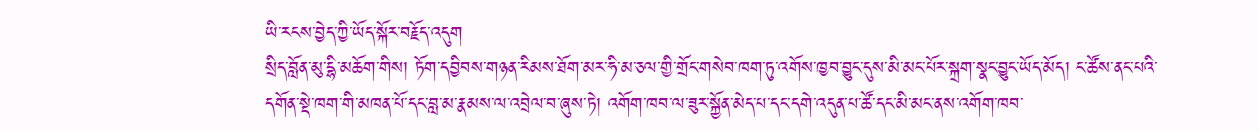ཡི་རངས་བྱེད་ཀྱི་ཡོད་སྐོར་བརྗོད་འདུག
སྲིད་བློན་མུ་དྷི་མཆོག་གིས། ཏོག་དབྱིབས་གཉན་རིམས་ཐོག་མར་ཧི་མ་ཅལ་གྱི་གྲོང་གསེབ་ཁག་ཏུ་འགོས་ཁྱབ་བྱུང་དུས་མི་མང་པོར་སྐྲག་སྣང་བྱུང་ཡོད་མོད། ང་ཚོས་ནང་པའི་དགོན་སྡེ་ཁག་གི་མཁན་པོ་དང་བླ་མ་རྣམས་ལ་འབྲེལ་བ་ཞུས་ཏེ། འགོག་ཁབ་ལ་ཟུར་སྐྱོན་མེད་པ་དང་དགེ་འདུན་པ་ཚོ་དང་མི་མང་ནས་འགོག་ཁབ་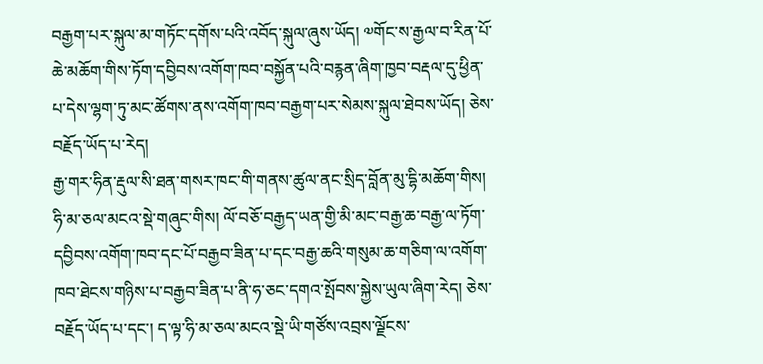བརྒྱག་པར་སྐུལ་མ་གཏོང་དགོས་པའི་འབོད་སྐུལ་ཞུས་ཡོད། ༧གོང་ས་རྒྱལ་བ་རིན་པོ་ཆེ་མཆོག་གིས་ཏོག་དབྱིབས་འགོག་ཁབ་བསྐྱོན་པའི་བརྙན་ཞིག་ཁྱབ་བརྡལ་དུ་ཕྱིན་པ་དེས་ལྷག་ཏུ་མང་ཚོགས་ནས་འགོག་ཁབ་བརྒྱག་པར་སེམས་སྐུལ་ཐེབས་ཡོད། ཅེས་བརྗོད་ཡོད་པ་རེད།
རྒྱ་གར་ཧིན་རྡུལ་སི་ཐན་གསར་ཁང་གི་གནས་ཚུལ་ནང་སྲིད་བློན་མུ་དྷི་མཆོག་གིས། ཧི་མ་ཅལ་མངའ་སྡེ་གཞུང་གིས། ལོ་བཅོ་བརྒྱད་ཡན་གྱི་མི་མང་བརྒྱ་ཆ་བརྒྱ་ལ་ཏོག་དབྱིབས་འགོག་ཁབ་དང་པོ་བརྒྱབ་ཟིན་པ་དང་བརྒྱ་ཆའི་གསུམ་ཆ་གཅིག་ལ་འགོག་ཁབ་ཐེངས་གཉིས་པ་བརྒྱབ་ཟིན་པ་ནི་ཧ་ཅང་དགའ་སྤོབས་སྐྱེས་ཡུལ་ཞིག་རེད། ཅེས་བརྗོད་ཡོད་པ་དང་། ད་ལྟ་ཧི་མ་ཅལ་མངའ་སྡེ་ཡི་གཙོས་འབྲས་ལྗོངས་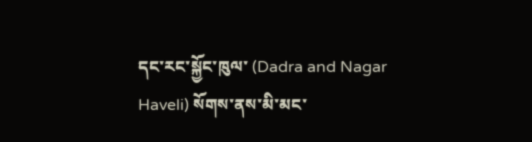དང་རང་སྐྱོང་ཁུལ་ (Dadra and Nagar Haveli) སོགས་ནས་མི་མང་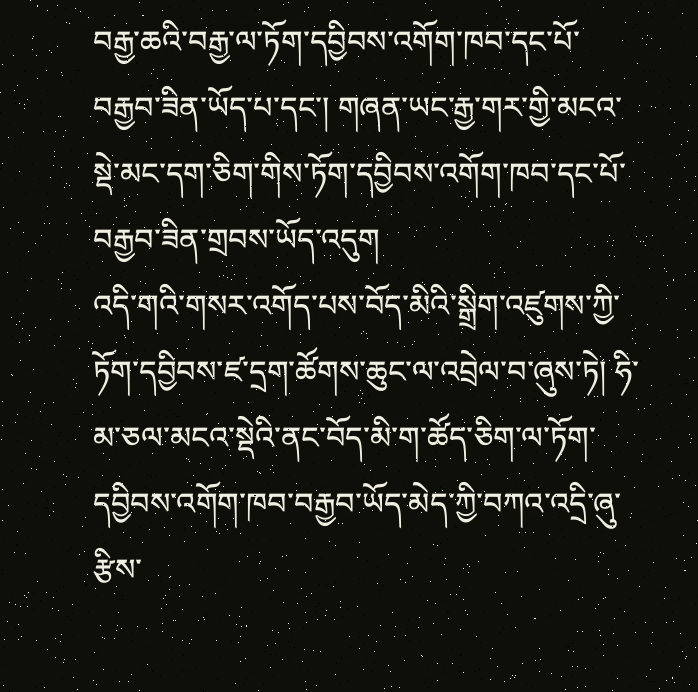བརྒྱ་ཆའི་བརྒྱ་ལ་ཏོག་དབྱིབས་འགོག་ཁབ་དང་པོ་བརྒྱབ་ཟིན་ཡོད་པ་དང་། གཞན་ཡང་རྒྱ་གར་གྱི་མངའ་སྡེ་མང་དག་ཅིག་གིས་ཏོག་དབྱིབས་འགོག་ཁབ་དང་པོ་བརྒྱབ་ཟིན་གྲབས་ཡོད་འདུག
འདི་གའི་གསར་འགོད་པས་བོད་མིའི་སྒྲིག་འཛུགས་ཀྱི་ཏོག་དབྱིབས་ཛ་དྲག་ཚོགས་ཆུང་ལ་འབྲེལ་བ་ཞུས་ཏེ། ཧི་མ་ཅལ་མངའ་སྡེའི་ནང་བོད་མི་ག་ཚོད་ཅིག་ལ་ཏོག་དབྱིབས་འགོག་ཁབ་བརྒྱབ་ཡོད་མེད་ཀྱི་བཀའ་འདྲི་ཞུ་རྩིས་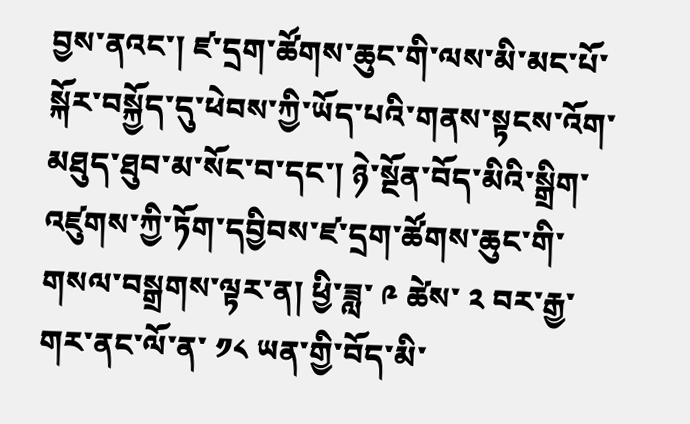བྱས་ནའང་། ཛ་དྲག་ཚོགས་ཆུང་གི་ལས་མི་མང་པོ་སྐོར་བསྐྱོད་དུ་ཕེབས་ཀྱི་ཡོད་པའི་གནས་སྟངས་འོག་མཐུད་ཐུབ་མ་སོང་བ་དང་། ཉེ་སྔོན་བོད་མིའི་སྒྲིག་འཛུགས་ཀྱི་ཏོག་དབྱིབས་ཛ་དྲག་ཚོགས་ཆུང་གི་གསལ་བསྒྲགས་ལྟར་ན། ཕྱི་ཟླ་ ༩ ཚེས་ ༢ བར་རྒྱ་གར་ནང་ལོ་ན་ ༡༨ ཡན་གྱི་བོད་མི་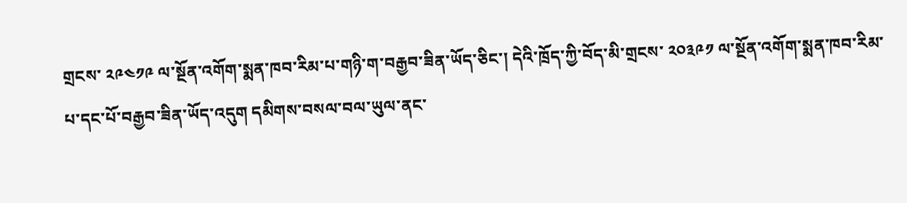གྲངས་ ༢༩༤༡༩ ལ་སྔོན་འགོག་སྨན་ཁབ་རིམ་པ་གཉི་ག་བརྒྱབ་ཟིན་ཡོད་ཅིང་། དེའི་ཁྲོད་ཀྱི་བོད་མི་གྲངས་ ༢༠༣༩༡ ལ་སྔོན་འགོག་སྨན་ཁབ་རིམ་པ་དང་པོ་བརྒྱབ་ཟིན་ཡོད་འདུག དམིགས་བསལ་བལ་ཡུལ་ནང་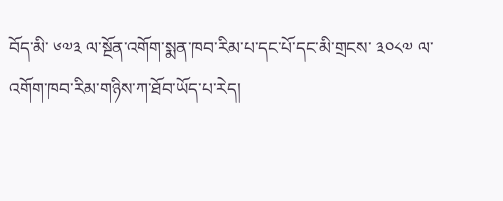བོད་མི་ ༦༧༣ ལ་སྔོན་འགོག་སྨན་ཁབ་རིམ་པ་དང་པོ་དང་མི་གྲངས་ ༣༠༨༧ ལ་འགོག་ཁབ་རིམ་གཉིས་ཀ་ཐོབ་ཡོད་པ་རེད།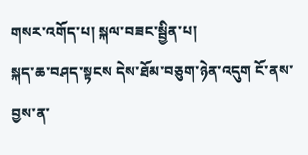གསར་འགོད་པ། སྐལ་བཟང་སྦྱིན་པ།
སྐད་ཆ་བཤད་སྟངས དེས་ཐོམ་བཅུག་ཉེན་འདུག ངོ་ནས་བྱས་ན་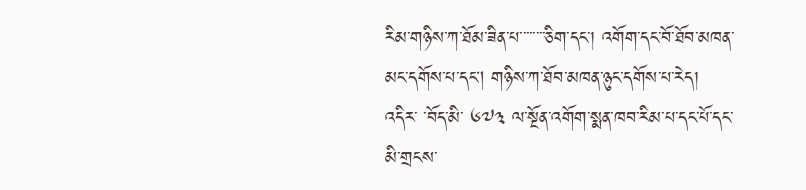རིམ་གཉིས་ཀ་ཐོམ་ཟིན་པ་་་་་་་་ཅིག་དང་། འགོག་དང་བོ་ཐོབ་མཁན་མང་དགོས་པ་དང། གཉིས་ཀ་ཐོབ་མཁན་ཉུང་དགོས་པ་རེད། འདིར་ ་བོད་མི་ ༦༧༣ ལ་སྔོན་འགོག་སྨན་ཁབ་རིམ་པ་དང་པོ་དང་མི་གྲངས་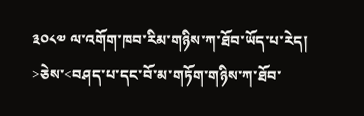༣༠༨༧ ལ་འགོག་ཁབ་རིམ་གཉིས་ཀ་ཐོབ་ཡོད་པ་རེད། >ཅེས་<བཤད་པ་དང་བོ་མ་གཏོག་གཉིས་ཀ་ཐོབ་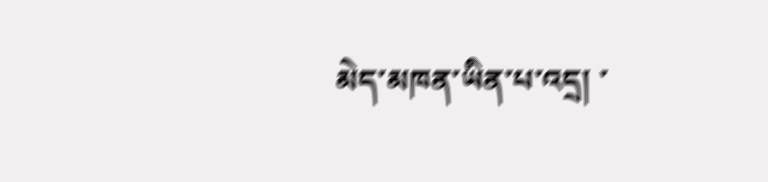མེད་མཁན་ཡིན་པ་འདྲ། ་